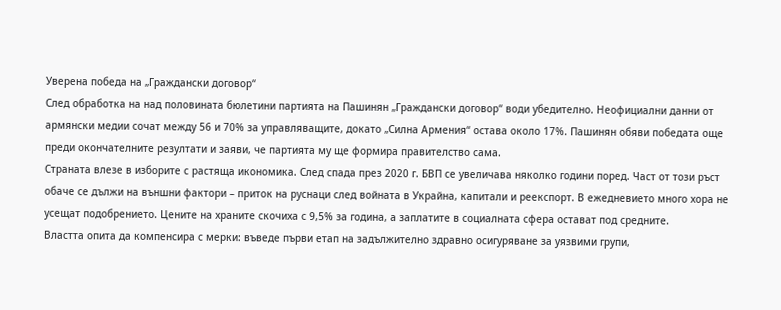Уверена победа на „Граждански договор“
След обработка на над половината бюлетини партията на Пашинян „Граждански договор“ води убедително. Неофициални данни от армянски медии сочат между 56 и 70% за управляващите, докато „Силна Армения“ остава около 17%. Пашинян обяви победата още преди окончателните резултати и заяви, че партията му ще формира правителство сама.
Страната влезе в изборите с растяща икономика. След спада през 2020 г. БВП се увеличава няколко години поред. Част от този ръст обаче се дължи на външни фактори – приток на руснаци след войната в Украйна, капитали и реекспорт. В ежедневието много хора не усещат подобрението. Цените на храните скочиха с 9,5% за година, а заплатите в социалната сфера остават под средните.
Властта опита да компенсира с мерки: въведе първи етап на задължително здравно осигуряване за уязвими групи,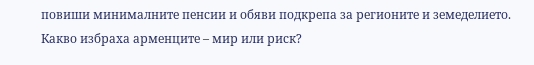повиши минималните пенсии и обяви подкрепа за регионите и земеделието.
Какво избраха арменците – мир или риск?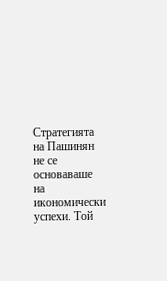Стратегията на Пашинян не се основаваше на икономически успехи. Той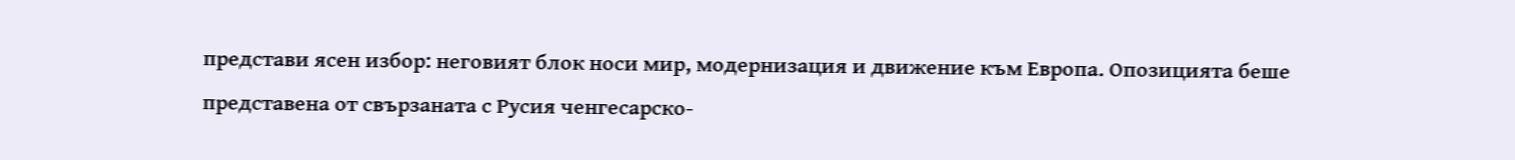представи ясен избор: неговият блок носи мир, модернизация и движение към Европа. Опозицията беше представена от свързаната с Русия ченгесарско-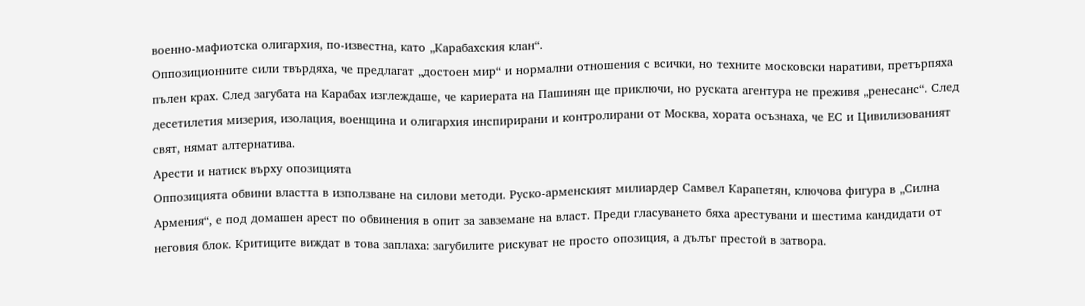военно-мафиотска олигархия, по-известна, като „Карабахския клан“.
Оппозиционните сили твърдяха, че предлагат „достоен мир“ и нормални отношения с всички, но техните московски наративи, претърпяха пълен крах. След загубата на Карабах изглеждаше, че кариерата на Пашинян ще приключи, но руската агентура не преживя „ренесанс“. След десетилетия мизерия, изолация, военщина и олигархия инспирирани и контролирани от Москва, хората осъзнаха, че ЕС и Цивилизованият свят, нямат алтернатива.
Арести и натиск върху опозицията
Оппозицията обвини властта в използване на силови методи. Руско-арменският милиардер Самвел Карапетян, ключова фигура в „Силна Армения“, е под домашен арест по обвинения в опит за завземане на власт. Преди гласуването бяха арестувани и шестима кандидати от неговия блок. Критиците виждат в това заплаха: загубилите рискуват не просто опозиция, а дълъг престой в затвора.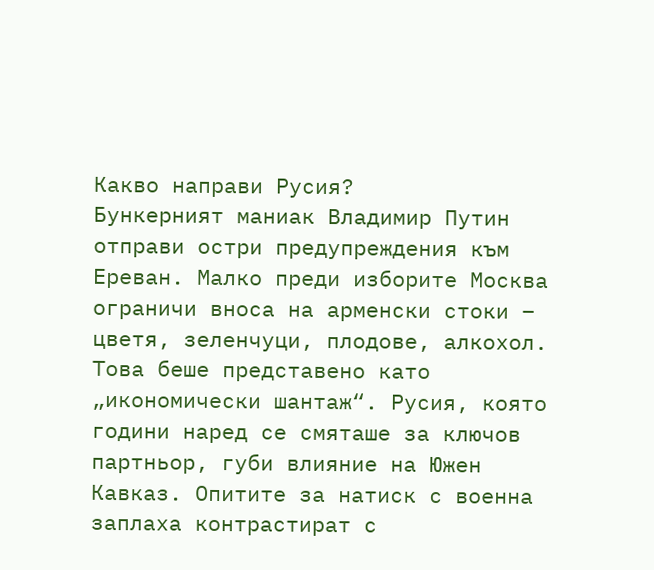Какво направи Русия?
Бункерният маниак Владимир Путин отправи остри предупреждения към Ереван. Малко преди изборите Москва ограничи вноса на арменски стоки – цветя, зеленчуци, плодове, алкохол. Това беше представено като „икономически шантаж“. Русия, която години наред се смяташе за ключов партньор, губи влияние на Южен Кавказ. Опитите за натиск с военна заплаха контрастират с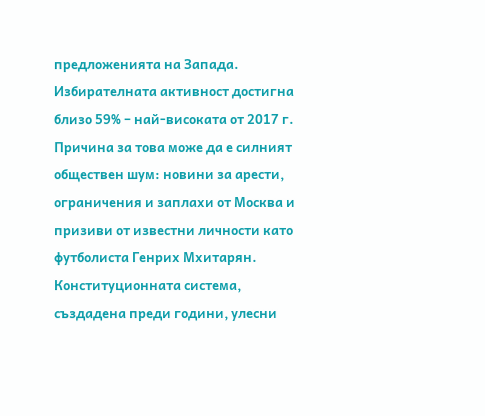предложенията на Запада.
Избирателната активност достигна близо 59% – най-високата от 2017 г. Причина за това може да е силният обществен шум: новини за арести, ограничения и заплахи от Москва и призиви от известни личности като футболиста Генрих Мхитарян.
Конституционната система, създадена преди години, улесни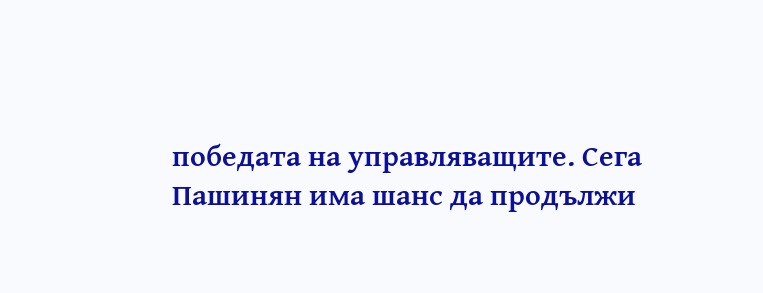победата на управляващите. Сега Пашинян има шанс да продължи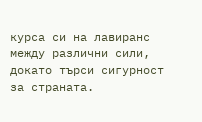курса си на лавиранс между различни сили, докато търси сигурност за страната.